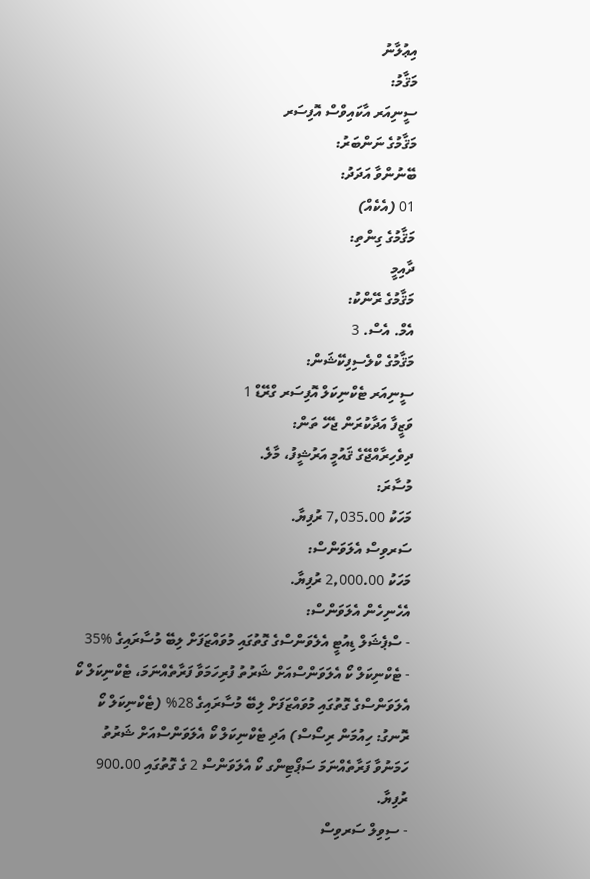އިޢުލާނު
މަޤާމު:
ސީނިއަރ އާކައިވްސް އޮފިސަރ
މަޤާމުގެ ނަންބަރު:
ބޭނުންވާ އަދަދު:
01 (އެކެއް)
މަޤާމުގެ ގިންތި:
ދާއިމީ
މަޤާމުގެ ރޭންކު:
އެމް. އެސް. 3
މަޤާމުގެ ކްލެސިފިކޭޝަން:
ސީނިއަރ ޓެކްނިކަލް އޮފިސަރ ގްރޭޑް 1
ވަޒީފާ އަދާކުރަން ޖެހޭ ތަން:
ދިވެހިރާއްޖޭގެ ޤައުމީ އަރުޝީފު، މާލެ.
މުސާރަ:
މަހަކު 7,035.00 ރުފިޔާ.
ސަރވިސް އެލަވަންސް:
މަހަކު 2,000.00 ރުފިޔާ.
އެހެނިހެން އެލަވަންސް:
- ސްޕެޝަލް ޑިއުޓީ އެލެވަންސްގެ ގޮތުގައި މުވައްޒަފަށް ލިބޭ މުސާރައިގެ %35
- ޓެކްނިކަލް ކޯ އެލަވަންސްއަށް ޝަރުތު ފުރިހަމަވާ ފަރާތެއްނަމަ، ޓެކްނިކަލް ކޯ އެލަވަންސްގެ ގޮތުގައި މުވައްޒަފަށް ލިބޭ މުސާރައިގެ 28% (ޓެކްނިކަލް ކޯ ރޮނގު: ހިއުމަން ރިސޯސް) އަދި ޓެކްނިކަލް ކޯ އެލަވަންސްއަށް ޝަރުތު ހަމަނުވާ ފަރާތެއްނަމަ ސަޕޯޓިންގ ކޯ އެލަވަންސް 2 ގެ ގޮތުގައި 900.00 ރުފިޔާ.
- ސިވިލް ސަރވިސް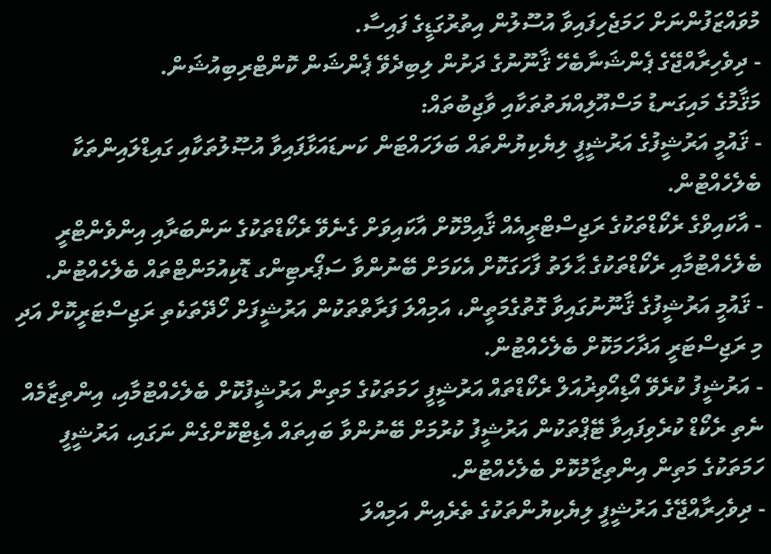މުވައްޒަފުންނަށް ހަމަޖެހިފައިވާ އުސޫލުން އިތުރުގަޑީގެ ފައިސާ.
- ދިވެހިރާއްޖޭގެ ޕެންޝަނާބެހޭ ޤާނޫނުގެ ދަށުން ލިބިދެވޭ ޕެންޝަން ކޮންޓްރިބިއުޝަން.
މަޤާމުގެ މައިގަނޑު މަސްއޫލިއްޔަތުތަކާއި ވާޖިބުތައް:
- ޤައުމީ އަރުޝީފުގެ އަރުޝީފީ ލިޔެކިޔުންތައް ބަލަހައްޓަން ކަނޑައަޅާފައިވާ އުޞޫލުތަކާއި ގައިޑްލައިންތަކާ ބެލެހެއްޓުން.
- އާކައިވްގެ ރެކޯޑްތަކުގެ ރަޖިސްޓްރީއެއް ޤާއިމްކޮށް އާކައިވަށް ގެނެވޭ ރެކޯޑްތަކުގެ ނަންބަރާއި އިންވެންޓްރީ ބެލެހެއްޓުމާއި ރެކޯޑްތަކުގެ ޙާލަތު ފާހަގަކޮށް އެކަމަށް ބޭނުންވާ ސަޕޯރޓިންގ ޑޮކިއުމަންޓްތައް ބެލެހެއްޓުން.
- ޤައުމީ އަރުޝީފުގެ ޤާނޫނުގައިވާ ގޮތުގެމަތީން، އަމިއްލަ ފަރާތްތަކުން އަރުޝީފަށް ހޯދޭތަކެތި ރަޖިސްޓަރީކޮށް އަދި މި ރަޖިސްޓަރީ އަދާހަމަކޮށް ބެލެހެއްޓުން.
- އަރުޝީފު ކުރެވޭ އޯޑިއޯވިޜުއަލް ރެކޯޑްތައް އަރުޝީފީ ހަމަތަކުގެ މަތިން އަރުޝީފުކޮށް ބެލެހެއްޓުމާއި، އިންތިޒާމެއް ނެތި ރެކޯޑް ކުރެވިފައިވާ ޓޭޕްތަކުން އަރުޝީފު ކުރުމަށް ބޭނުންވާ ބައިތައް އެޑިޓްކޮށްގެން ނަގައި، އަރުޝީފީ ހަމަތަކުގެ މަތިން އިންތިޒާމުކޮށް ބެލެހެއްޓުން.
- ދިވެހިރާއްޖޭގެ އަރުޝީފީ ލިޔެކިޔުންތަކުގެ ތެރެއިން އަމިއްލަ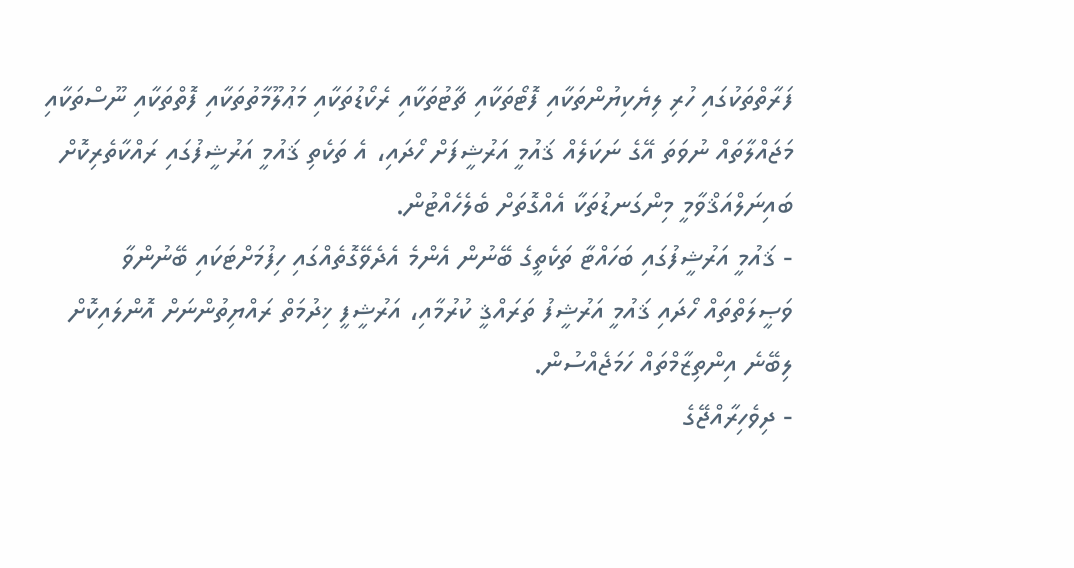ފަރާތްތަކުގައި ހުރި ލިޔެކިޔުންތަކާއި ފޮޓޯތަކާއި ޗާޓުތަކާއި ރެކޯޑުތަކާއި މަޢުލޫމާތުތަކާއި ފޮތްތަކާއި ނޫސްތަކާއި މަޖައްލާތައް ނުވަތަ އޭގެ ނަކަލެއް ޤައުމީ އަރުޝީފަށް ހޯދައި، އެ ތަކެތި ޤައުމީ އަރުޝީފުގައި ރައްކާތެރިކޮށް ބައިނަލްއަޤްވާމީ މިންގަނޑުތަކާ އެއްގޮތަށް ބެލެހެއްޓުން.
- ޤައުމީ އަރުޝީފުގައި ބަހައްޓާ ތަކެތީގެ ބޭނުން އެންމެ އެދެވޭގޮތެއްގައި ހިފުމަށްޓަކައި ބޭނުންވާ ވަޞީލަތްތައް ހޯދައި ޤައުމީ އަރުޝީފު ތަރައްޤީ ކުރުމާއި، އަރުޝީފީ ޚިދުމަތް ރައްޔިތުންނަށް އޮންލައިކޮށް ލިބޭނެ އިންތިޒާމްތައް ހަމަޖެއްސުން.
- ދިވެހިރާއްޖޭގެ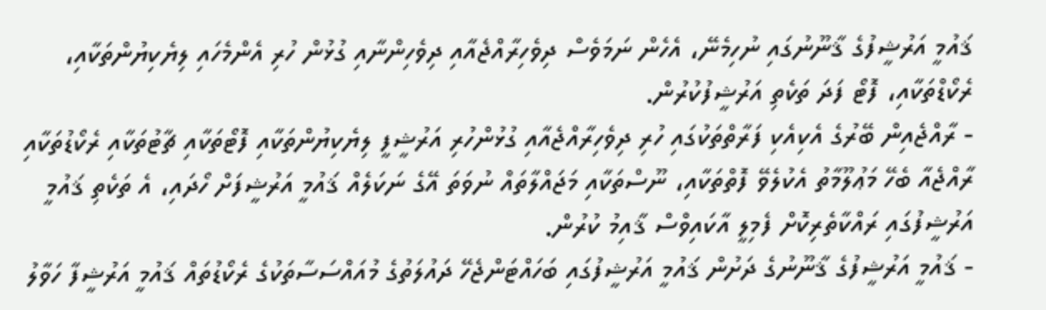ޤައުމީ އަރުޝީފުގެ ޤާނޫނުގައި ނުހިމެނޭ، އެހެން ނަމަވެސް ދިވެހިރާއްޖެއާއި ދިވެހިންނާއި ގުޅުން ހުރި އެންމެހައި ލިޔެކިޔުންތަކާއި، ރެކޯޑްތަކާއި، ފޮޓޯ ފަދަ ތަކެތި އަރުޝީފުކުރުން.
- ރާއްޖެއިން ބޭރުގެ އެކިއެކި ފަރާތްތަކުގައި ހުރި ދިވެހިރާއްޖެއާއި ގުޅުންހުރި އަރުޝީފީ ލިޔެކިޔުންތަކާއި ފޮޓޯތަކާއި ޗާޓުތަކާއި ރެކޯޑުތަކާއި ރާއްޖެއާ ބެހޭ މަޢުލޫމާތު އެކުލެވޭ ފޮތްތަކާއި، ނޫސްތަކާއި މަޖައްލާތައް ނުވަތަ އޭގެ ނަކަލެއް ޤައުމީ އަރުޝީފަށް ހޯދައި، އެ ތަކެތި ޤައުމީ އަރުޝީފުގައި ރައްކާތެރިކޮށް ފެމިލީ އާކައިވްސް ޤާއިމު ކުރުން.
- ޤައުމީ އަރުޝީފުގެ ޤާނޫނުގެ ދަށުން ޤައުމީ އަރުޝީފުގައި ބަހައްޓަންޖެހޭ ދައުލަތުގެ މުއައްސަސާތަކުގެ ރެކޯޑުތައް ޤައުމީ އަރުޝީފާ ހަވާލު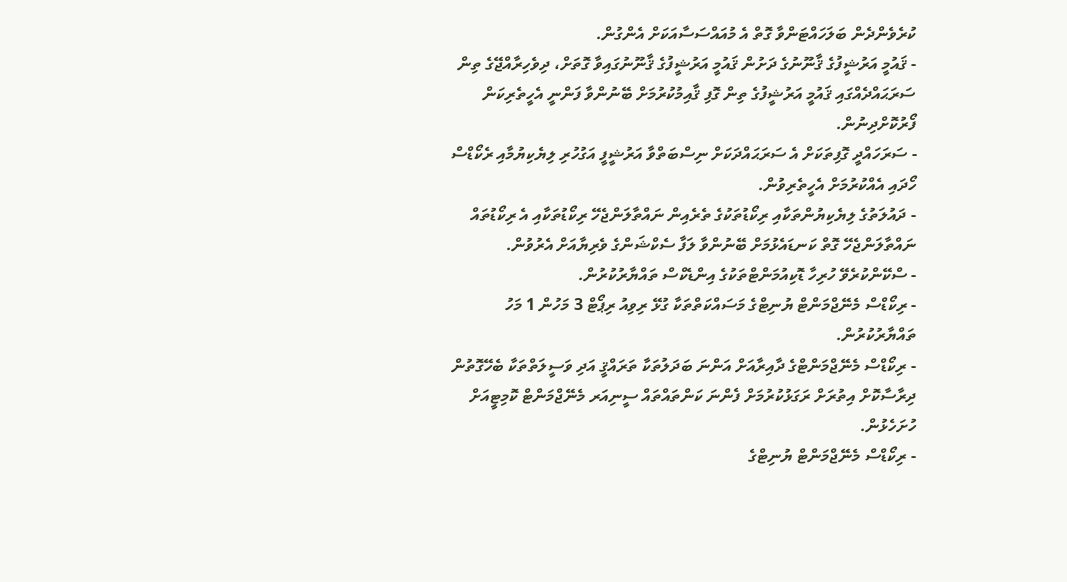ކުރެވެންދެން ބަލަހައްޓަންވާ ގޮތް އެ މުއައްސަސާއަކަށް އެންގުން.
- ޤައުމީ އަރުޝީފުގެ ޤާނޫނުގެ ދަށުން ޤައުމީ އަރުޝީފުގެ ޤާނޫނުގައިވާ ގޮތަށް، ދިވެހިރާއްޖޭގެ ތިން ސަރަޙައްދެއްގައި ޤައުމީ އަރުޝީފުގެ ތިން ގޮފި ޤާއިމުކުރުމަށް ބޭނުންވާ ފަންނީ އެހީތެރިކަން ފޯރުކޮށްދިނުން.
- ސަރަހައްދީ ގޮފިތަކަށް އެ ސަރަޙައްދަކަށް ނިސްބަތްވާ އަރުޝީފީ އަގުހުރި ލިޔެކިޔުމާއި ރެކޯޑްސް ހޯދައި އެއްކުރުމަށް އެހީތެރިވުން.
- ދައުލަތުގެ ލިޔެކިޔުންތަކާއި ރިކޯޑުތަކުގެ ތެރެއިން ނައްތާލަންޖެހޭ ރިކޯޑުތަކާއި އެ ރިކޯޑުތައް ނައްތާލަންޖެހޭ ގޮތް ކަނޑައެޅުމަށް ބޭނުންވާ ލަފާ ސެކްޝަންގެ ވެރިޔާއަށް އެރުވުން.
- ސްކޭންކުރެވޭ ހުރިހާ ޑޮކިއުމަންޓްތަކުގެ އިންޑެކްސް ތައްޔާރުކުރުން.
- ރިކޯޑްސް މެނޭޖްމަންޓް ޔުނިޓްގެ މަސައްކަތްތަކާ ގުޅޭ ރިވިއު ރިޕޯޓް 3 މަހުން 1 މަހު ތައްޔާރުކުރުން.
- ރިކޯޑްސް މެނޭޖްމަންޓްގެ ދާއިރާއަށް އަންނަ ބަދަލުތަކާ ތަރައްޤީ އަދި ވަސީލަތްތަކާ ބެހޭގޮތުން ދިރާސާކޮށް އިތުރަށް ރަގަޅުކުރުމަށް ފެންނަ ކަންތައްތައް ސީނިއަރ މެނޭޖްމަންޓް ކޮމިޓީއަށް ހުށަހެޅުން.
- ރިކޯޑްސް މެނޭޖްމަންޓް ޔުނިޓްގެ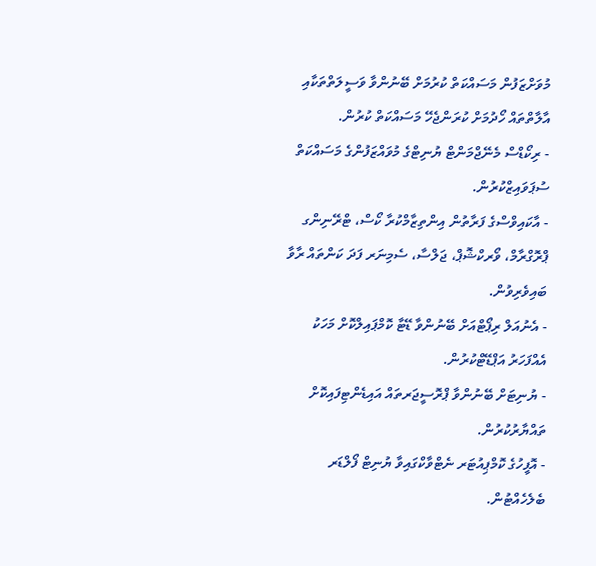މުވަށްޒަފުން މަސައްކަތް ކުރުމަށް ބޭނުންވާ ވަސީލަތްތަކާއި އާލާތްތައް ހޯދުމަށް ކުރަންޖެހޭ މަސައްކަތް ކުރުން.
- ރިކޯޑްސް މެނޭޖްމަންޓް ޔުނިޓްގެ މުވައްޒަފުންގެ މަސައްކަތް ސުޕަވައިޒްކުރުން.
- އާކައިވްސްގެ ފަރާތުން އިންތިޒާމްކުރާ ކޯސް، ޓްރޭނިންގ ޕްރޮގްރާމް، ވޯރކްޝޮޕް، ޖަލްސާ، ސެމިނަރ ފަދަ ކަންތައް ރާވާ ބައިވެރިވުން.
- އެނުއަލް ރިޕޯޓްއަށް ބޭނުންވާ ޑޭޓާ ކޮމްޕައިލްކޮށް މަހަކު އެއްފަހަރު އަޕްޑޭޓްކުރުން.
- ޔުނިޓަށް ބޭނުންވާ ޕްރޮސީޖަރތައް އައިޑެންޓިފައިކޮށް ތައްޔާރުކުރުން.
- އޮފީހުގެ ކޮމްޕިއުޓަރ ނެޓްވާކްގައިވާ ޔުނިޓް ފޯލްޑަރ ބެލެހެއްޓުން.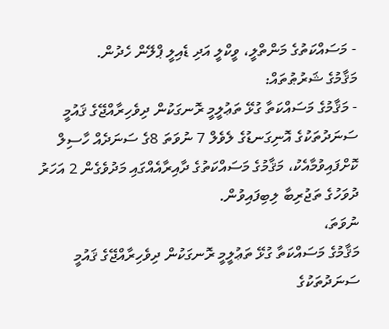- މަސައްކަތުގެ މަންތްލީ، ވީކްލީ އަދި ޑެއިލީ ޕްލޭން ހެދުން.
މަޤާމުގެ ޝަރުޠުތައް:
- މަޤާމުގެ މަސައްކަތާ ގުޅޭ ތަޢުލީމީ ރޮނގަކުން ދިވެހިރާއްޖޭގެ ޤައުމީ ސަނަދުތަކުގެ އޮނިގަނޑުގެ ލެވެލް 7 ނުވަތަ 8ގެ ސަނަދެއް ހާސިލް ކޮށްފައިވުމާއެކު، މަޤާމުގެ މަސައްކަތުގެ ދާއިރާއެއްގައި މަދުވެގެން 2 އަހަރު ދުވަހުގެ ތަޖުރިބާ ލިބިފައިވުން.
ނުވަތަ،
މަޤާމުގެ މަސައްކަތާ ގުޅޭ ތަޢުލީމީ ރޮނގަކުން ދިވެހިރާއްޖޭގެ ޤައުމީ ސަނަދުތަކުގެ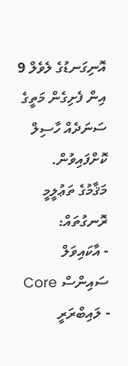އޮނިގަނޑުގެ ލެވެލް 9 އިން ފެށިގެން މަތީގެ ސަނަދެއް ހާސިލް ކޮށްފައިވުން.
މަޤާމުގެ ތަޢުލީމީ ރޮނގުތައް:
- އާކައިވަލް ސައިންސް Core
- ލައިބްރަރީ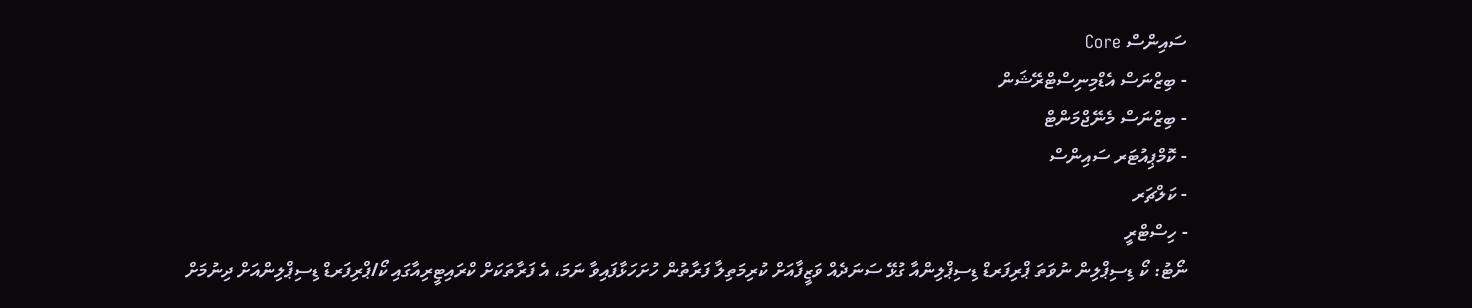ސައިންސް Core
- ބިޒްނަސް އެޑްމިނިސްޓްރޭޝަން
- ބިޒްނަސް މެނޭޖްމަންޓް
- ކޮމްޕިއުޓަރ ސައިންސް
- ކަލްޗަރ
- ހިސްޓްރީ
ނޯޓު: ކޯ ޑިސިޕްލިން ނުވަތަ ޕްރިފަރޑް ޑިސިޕްލިންއާ ގުޅޭ ސަނަދެއް ވަޒީފާއަށް ކުރިމަތިލާ ފަރާތުން ހުށަހަޅާފައިވާ ނަމަ، އެ ފަރާތަކަށް ކްރައިޓީރިއާގައި ކޯ/ޕްރިފަރޑް ޑިސިޕްލިންއަށް ދިނުމަށް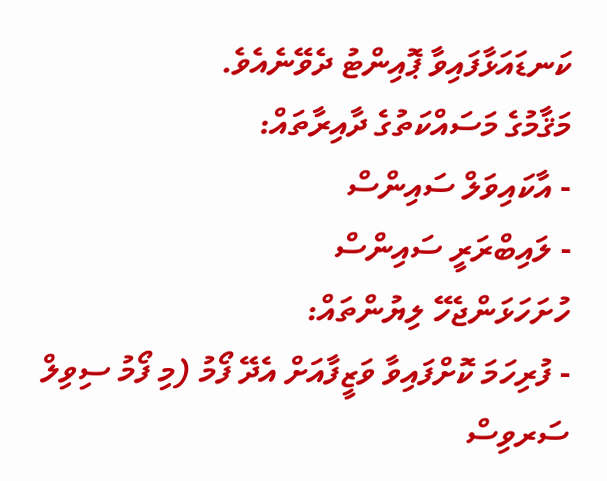ކަނޑައަޅާފައިވާ ޕޮއިންޓު ދެވޭނެއެވެ.
މަޤާމުގެ މަސައްކަތުގެ ދާއިރާތައް:
- އާކައިވަލް ސައިންސް
- ލައިބްރަރީ ސައިންސް
ހުށަހަޅަންޖެހޭ ލިޔުންތައް:
- ފުރިހަމަ ކޮށްފައިވާ ވަޒީފާއަށް އެދޭ ފޯމު (މި ފޯމު ސިވިލް ސަރވިސް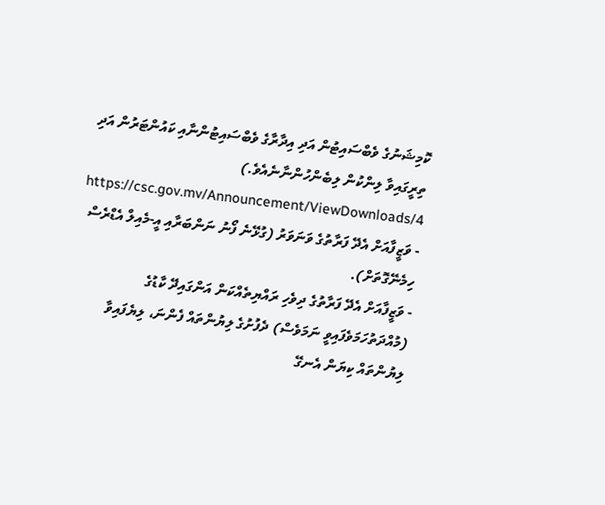ކޮމިޝަނުގެ ވެބްސައިޓުން އަދި އިދާރާގެ ވެބްސައިޓުންނާއި ކައުންޓަރުން އަދި ތިރީގައިވާ ލިންކުން ލިބެންހުންނާނެއެވެ.) https://csc.gov.mv/Announcement/ViewDownloads/4
- ވަޒީފާއަށް އެދޭ ފަރާތުގެ ވަނަވަރު (ގުޅޭނެ ފޯނު ނަންބަރާއި އީ-މެއިލް އެޑްރެސް ހިމެނޭގޮތަށް).
- ވަޒީފާއަށް އެދޭ ފަރާތުގެ ދިވެހި ރައްޔިތެއްކަން އަންގައިދޭ ކާޑުގެ (މުއްދަތުހަމަވެފައިވީ ނަމަވެސް) ދެފުށުގެ ލިޔުންތައް ފެންނަ، ލިޔެފައިވާ ލިޔުންތައް ކިޔަން އެނގޭ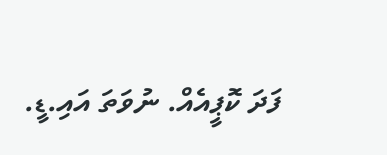ފަދަ ކޮޕީއެއް. ނުވަތަ އައި.ޑީ.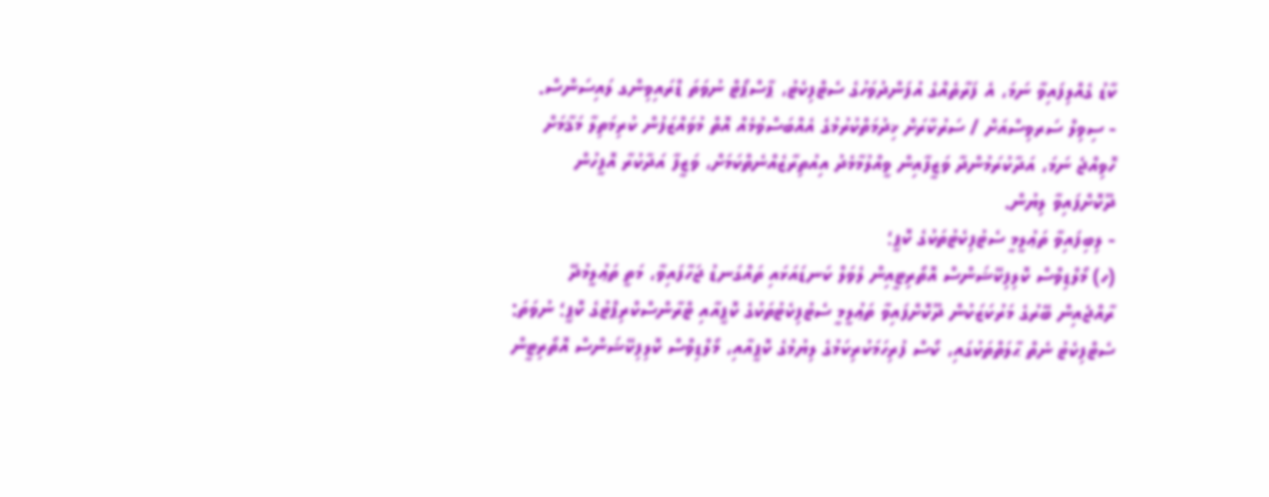ކާޑު ގެއްލިފައިވާ ނަމަ، އެ ފަރާތެއްގެ އުފަންދުވަހުގެ ސެޓްފިކެޓު، ޕާސްޕޯޓް ނުވަތަ ޑްރައިވިންގ ލައިސަންސް.
- ސިވިލް ސަރވިސްއަށް / ސަރުކާރަށް ޚިދުމަތްކުރުމުގެ އެއްބަސްވުމެއް އޮތް މުވައްޒަފުން ކުރިމަތިލާ މަޤާމަށް ހޮވިއްޖެ ނަމަ، އަދާކުރަމުންދާ ވަޒީފާއިން ވީއްލުމާމެދު އިއުތިރާޒެއްނެތްކަމަށް، ވަޒީފާ އަދާކުރާ އޮފީހުން ދޫކޮށްފައިވާ ލިޔުން.
- ލިބިފައިވާ ތަޢުލީމީ ސެޓުފިކެޓުތަކުގެ ކޮޕީ؛
(ހ) މޯލްޑިވްސް ކޮލިފިކޭޝަންސް އޮތޯރިޓީއިން ލެވަލް ކަނޑައަޅައި ތައްގަނޑު ޖަހާފައިވާ، މަތީ ތަޢުލީމުދޭ ރާއްޖެއިން ބޭރުގެ މަރުކަޒަކުން ދޫކޮށްފައިވާ ތަޢުލީމީ ސެޓުފިކެޓުތަކުގެ ކޮޕީއާއި ޓްރާންސްކްރިޕްޓުގެ ކޮޕީ؛ ނުވަތަ: ސެޓްފިކެޓު ނެތް ޙާލަތްތަކުގައި، ކޯސް ފުރިހަމަކުރިކަމުގެ ލިޔުމުގެ ކޮޕީއާއި، މޯލްޑިވްސް ކޮލިފިކޭޝަންސް އޮތޯރިޓީން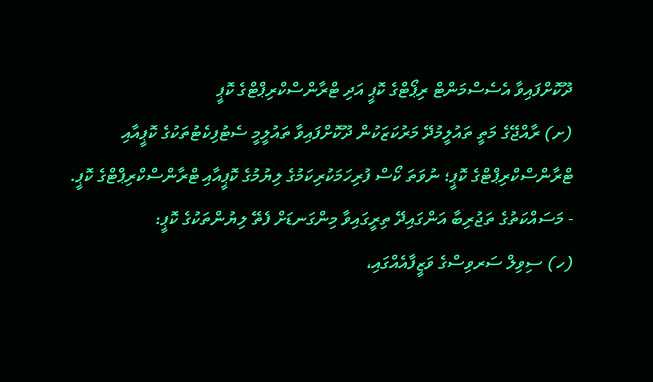ދޫކޮށްފައިވާ އެސެސްމަންޓް ރިޕޯޓްގެ ކޮޕީ އަދި ޓްރާންސްކްރިޕްޓްގެ ކޮޕީ
(ށ) ރާއްޖޭގެ މަތީ ތައުލީމުދޭ މަރުކަޒަކުން ދޫކޮށްފައިވާ ތައުލީމީ ސެޓުފިކެޓުތަކުގެ ކޮޕީއާއި ޓްރާންސްކްރިޕްޓްގެ ކޮޕީ؛ ނުވަތަ ކޯސް ފުރިހަމަކުރިކަމުގެ ލިޔުމުގެ ކޮޕީއާއި ޓްރާންސްކްރިޕްޓްގެ ކޮޕީ.
- މަސައްކަތުގެ ތަޖުރިބާ އަންގައިދޭ ތިރީގައިވާ މިންގަނޑަށް ފެތޭ ލިޔުންތަކުގެ ކޮޕީ:
(ހ) ސިވިލް ސަރވިސްގެ ވަޒީފާއެއްގައި،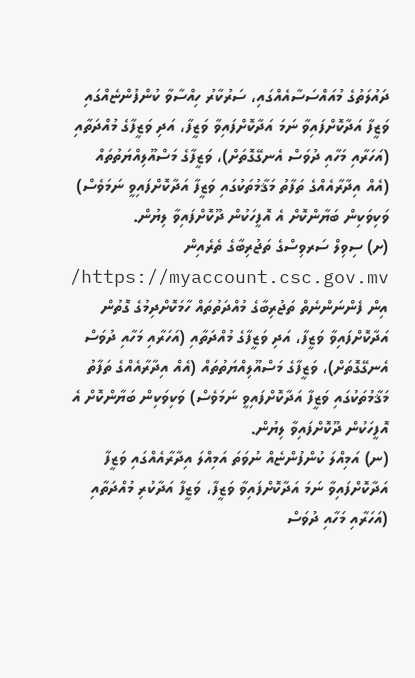ދައުލަތުގެ މުއައްސަސާއެއްގައި، ސަރުކާރު ހިއްސާވާ ކުންފުންޏެއްގައި ވަޒީފާ އަދާކޮށްފައިވާ ނަމަ އަދާކޮށްފައިވާ ވަޒީފާ، އަދި ވަޒީފާގެ މުއްދަތާއި (އަހަރާއި މަހާއި ދުވަސް އެނގޭގޮތަށް)، ވަޒީފާގެ މަސްއޫލިއްޔަތުތައް (އެއް އިދާރާއެއްގެ ތަފާތު މަޤާމުތަކުގައި ވަޒީފާ އަދާކޮށްފައިވީ ނަމަވެސް) ވަކިވަކިން ބަޔާންކޮށް އެ އޮފީހަކުން ދޫކޮށްފައިވާ ލިޔުން.
(ށ) ސިވިލް ސަރވިސްގެ ތަޖުރިބާގެ ތެރެއިން https://myaccount.csc.gov.mv/ އިން ފެންނަންނެތް ތަޖުރިބާގެ މުއްދަތުތައް ހާމަކޮށްދިމުގެ ގޮތުން އަދާކޮށްފައިވާ ވަޒީފާ، އަދި ވަޒީފާގެ މުއްދަތާއި (އަހަރާއި މަހާއި ދުވަސް އެނގޭގޮތަށް)، ވަޒީފާގެ މަސްއޫލިއްޔަތުތައް (އެއް އިދާރާއެއްގެ ތަފާތު މަޤާމުތަކުގައި ވަޒީފާ އަދާކޮށްފައިވީ ނަމަވެސް) ވަކިވަކިން ބަޔާންކޮށް އެ އޮފީހަކުން ދޫކޮށްފައިވާ ލިޔުން.
(ނ) އަމިއްލަ ކުންފުންޏެއް ނުވަތަ އަމިއްލަ އިދާރާއެއްގައި ވަޒީފާ އަދާކޮށްފައިވާ ނަމަ އަދާކޮށްފައިވާ ވަޒީފާ، ވަޒީފާ އަދާކުރި މުއްދަތާއި (އަހަރާއި މަހާއި ދުވަސް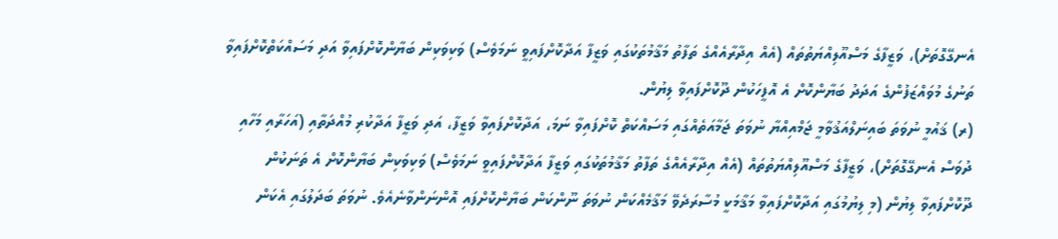އެނގޭގޮތަށް)، ވަޒީފާގެ މަސްއޫލިއްޔަތުތައް (އެއް އިދާރާއެއްގެ ތަފާތު މަޤާމުތަކުގައި ވަޒީފާ އަދާކޮށްފައިވީ ނަމަވެސް) ވަކިވަކިން ބަޔާންކޮށްފައިވާ އަދި މަސައްކަތްކޮށްފައިވާ ތަނުގެ މުވައްޒަފުންގެ އަދަދު ބަޔާންކޮށް އެ އޮފީހަކުން ދޫކޮށްފައިވާ ލިޔުން.
(ރ) ޤައުމީ ނުވަތަ ބައިނަލްއަޤުވާމީ ޖަމްއިއްޔާ ނުވަތަ ޖަމާއަތެއްގައި މަސައްކަތް ކޮށްފައިވާ ނަމަ، އަދާކޮށްފައިވާ ވަޒީފާ، އަދި ވަޒީފާ އަދާކުރި މުއްދަތާއި (އަހަރާއި މަހާއި ދުވަސް އެނގޭގޮތަށް)، ވަޒީފާގެ މަސްއޫލިއްޔަތުތައް (އެއް އިދާރާއެއްގެ ތަފާތު މަޤާމުތަކުގައި ވަޒީފާ އަދާކޮށްފައިވީ ނަމަވެސް) ވަކިވަކިން ބަޔާންކޮށް އެ ތަނަކުން ދޫކޮށްފައިވާ ލިޔުން (މި ލިޔުމުގައި އަދާކޮށްފައިވާ މަޤާމަކީ މުސާރަދެވޭ މަޤާމެއްކަން ނުވަތަ ނޫންކަން ބަޔާންކޮށްފައި އޮންނަންވާނެއެވެ. ނުވަތަ ބަދަލުގައި އެކަން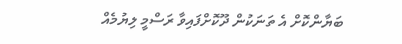ބަޔާންކޮށް އެ ތަނަކުން ދޫކޮށްފައިވާ ރަސްމީ ލިޔުމެއް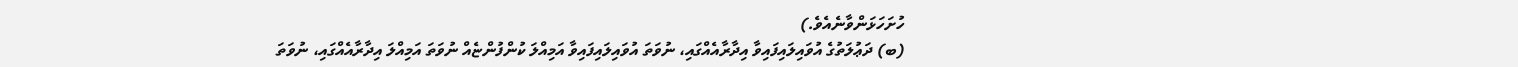ހުށަހަޅަންވާނެއެވެ.)
(ބ) ދަޢުލަތުގެ އުވައިލައިފައިވާ އިދާރާއެއްގައި، ނުވަތަ އުވައިލައިފައިވާ އަމިއްލަ ކުންފުންޏެއް ނުވަތަ އަމިއްލަ އިދާރާއެއްގައި، ނުވަތަ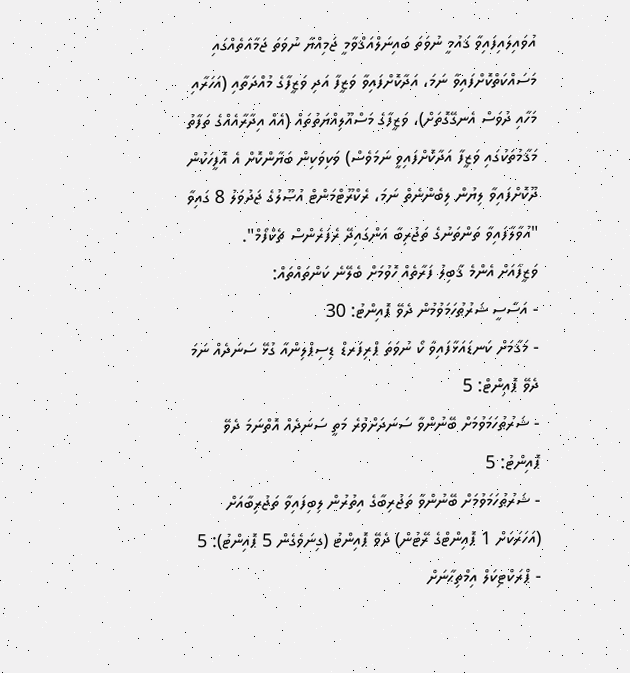އުވައިލައިފައިވާ ޤައުމީ ނުވަތަ ބައިނަލްއަޤްވާމީ ޖަމިއްޔާ ނުވަތަ ޖަމާއަތެއްގައި މަސައްކަތްކޮށްފައިވާ ނަމަ، އަދާކޮށްފައިވާ ވަޒީފާ އަދި ވަޒީފާގެ މުއްދަތާއި (އަހަރާއި މަހާއި ދުވަސް އެނގޭގޮތަށް)، ވަޒީފާގެ މަސްއޫލިއްޔަތުތައް (އެއް އިދާރާއެއްގެ ތަފާތު މަޤާމުތަކުގައި ވަޒީފާ އަދާކޮށްފައިވީ ނަމަވެސް) ވަކިވަކިން ބަޔާންކޮށް އެ އޮފީހަކުން ދޫކޮށްފައިވާ ލިޔުން ލިބެންނެތް ނަމަ، ރެކްރޫޓްމަންޓް އުޞޫލުގެ ޖަދުވަލު 8 ގައިވާ "އުވާލާފައިވާ ތަންތަނުގެ ތަޖުރިބާ އަންގައިދޭ ރެފަރެންސް ޗެކްފޯމް".
ވަޒީފާއަށް އެންމެ ޤާބިލު ފަރާތެއް ހޮވުމަށް ބެލޭނެ ކަންތައްތައް:
- އަސާސީ ޝަރުޠުހަމަވުމުން ދެވޭ ޕޮއިންޓު: 30
- މަޤާމަށް ކަނޑައަޅާފައިވާ ކޯ ނުވަތަ ޕްރިފަރޑް ޑިސިޕްލިންއާ ގުޅޭ ސަނަދެއް ނަމަ ދެވޭ ޕޮއިންޓް: 5
- ޝަރުޠުހަމަވުމަށް ބޭނުންވާ ސަނަދަށްވުރެ މަތީ ސަނަދެއް އޮތްނަމަ ދެވޭ ޕޮއިންޓު: 5
- ޝަރުޠުހަމަވުމަށް ބޭނުންވާ ތަޖުރިބާގެ އިތުރުން ލިބިފައިވާ ތަޖުރިބާއަށް (އަހަރަކަށް 1 ޕޮއިންޓްގެ ރޭޓުން) ދެވޭ ޕޮއިންޓު (ގިނަވެގެން 5 ޕޮއިންޓު): 5
- ޕްރަކްޓިކަލް އިމްތިޙާނަށް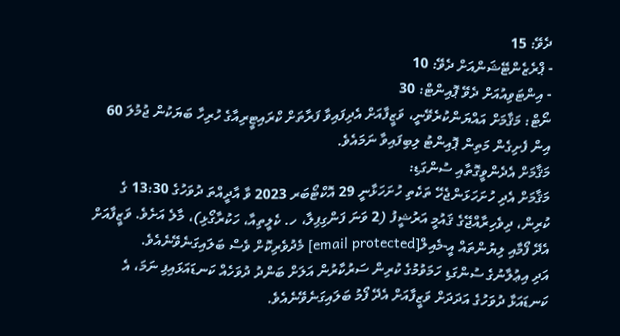ދެވޭ: 15
- ޕްރެޒެންޓޭޝަންއަށް ދެވޭ: 10
- އިންޓަވިއުއަށް ދެވޭ ޕޮއިންޓް: 30
ނޯޓް: މަޤާމަށް އައްޔަންކުރެވޭނީ، ވަޒީފާއަށް އެދިފައިވާ ފަރާތަށް ކްރައިޓީރިއާގެ ހުރިހާ ބަޔަކުން ޖުމުލަ 60 އިން ފެށިގެން މަތިން ޕޮއިންޓު ލިބިފައިވާ ނަމައެވެ.
މަޤާމަށް އެދެންވީގޮތާއި ސުންގަޑި:
މަޤާމަށް އެދި ހުށަހަޅަންޖެހޭ ތަކެތި ހުށަހަޅާނީ 29 އޮކްޓޯބަރ 2023 ވާ އާދީއްތަ ދުވަހުގެ 13:30 ގެ ކުރިން، ދިވެހިރާއްޖޭގެ ޤައުމީ އަރުޝީފު (2 ވަނަ ފަންގިފިލާ، ހ. ކެލީތިއާ، ހަކުރާގޯޅި)، މާލެ އަށެވެ. ވަޒީފާއަށް އެދޭ ފޯމާއި ލިޔުންތައް އީ-މެއިލް[email protected] މެދުވެރިކޮށް ވެސް ބަލައިގަނެވޭނެއެވެ.
އަދި އިޢުލާނުގެ ސުންގަޑި ހަމަވުމުގެ ކުރިން ސަރުކާރުން އަލަށް ބަންދު ދުވަހެއް ކަނޑައަޅައިފި ނަމަ، އެ ކަނޑައަޅާ ދުވަހުގެ އަދަދަށް ވަޒީފާއަށް އެދޭ ފޯމު ބަލައިގަނެވޭނެއެވެ.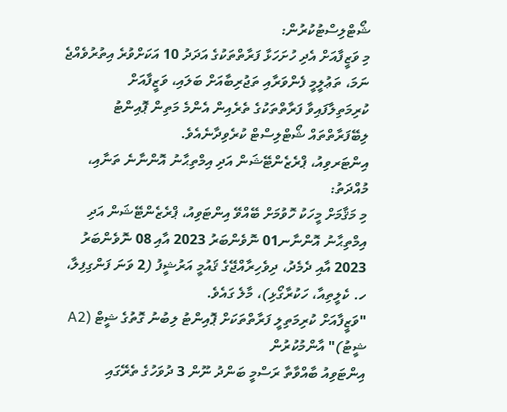ޝޯޓްލިސްޓުކުރުން:
މި ވަޒީފާއަށް އެދި ހުށަހަޅާ ފަރާތްތަކުގެ އަދަދު 10 އަކަށްވުރެ އިތުރުވެއްޖެ ނަމަ، ތަޢުލީމީ ފެންވަރާއި ތަޖުރިބާއަށް ބަލައި، ވަޒީފާއަށް ކުރިމަތިލާފައިވާ ފަރާތްތަކުގެ ތެރެއިން އެންމެ މަތިން ޕޮއިންޓު ލިބޭފަރާތްތައް ޝޯޓްލިސްޓް ކުރެވިދާނެއެވެ.
އިންޓަރވިއު، ޕްރެޒެންޓޭޝަން އަދި އިމްތިޙާނު އޮންނާނެ ތަނާއި، މުއްދަތު:
މި މަޤާމަށް މީހަކު ހޮވުމަށް ބޭއްވޭ އިންޓަވިއު، ޕްރެޒެންޓޭޝަން އަދި އިމްތިޙާނު އޮންނާނ01 ނޮވެންބަރު 2023 އާއި 08 ނޮވެންބަރު 2023 އާއި ދެމެދު، ދިވެހިރާއްޖޭގެ ޤައުމީ އަރުޝީފު (2 ވަނަ ފަންގިފިލާ، ހ. ކެލީތިއާ، ހަކުރާގޯޅި)، މާލެ ގައެވެ.
"ވަޒީފާއަށް ކުރިމަތިލީ ފަރާތްތަކަށް ޕޮއިންޓު ލިބުނު ގޮތުގެ ޝީޓް (A2 ޝީޓު)" އާންމުކުރުން
އިންޓަވިއު ބާއްވާތާ ރަސްމީ ބަންދު ނޫން 3 ދުވަހުގެ ތެރޭގައި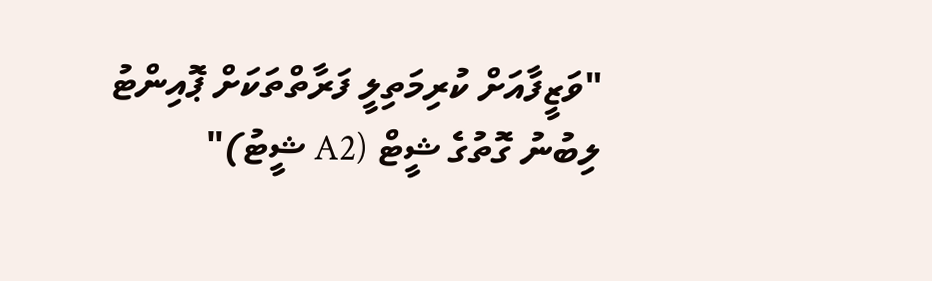"ވަޒީފާއަށް ކުރިމަތިލީ ފަރާތްތަކަށް ޕޮއިންޓު ލިބުނު ގޮތުގެ ޝީޓް (A2 ޝީޓު)"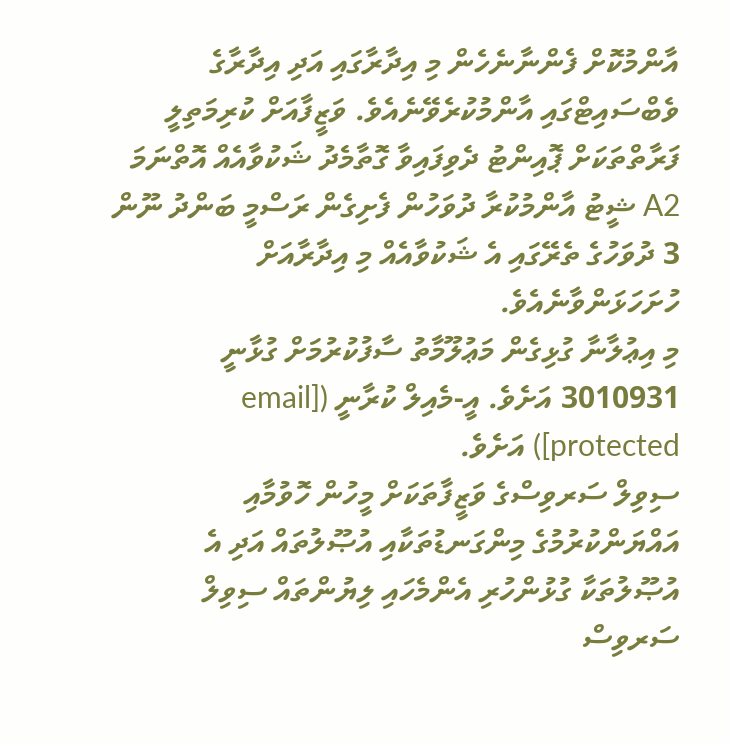އާންމުކޮށް ފެންނާނެހެން މި އިދާރާގައި އަދި އިދާރާގެ ވެބްސައިޓްގައި އާންމުކުރެވޭނެއެވެ. ވަޒީފާއަށް ކުރިމަތިލީ ފަރާތްތަކަށް ޕޮއިންޓު ދެވިފައިވާ ގޮތާމެދު ޝަކުވާއެއް އޮތްނަމަ A2 ޝީޓު އާންމުކުރާ ދުވަހުން ފެށިގެން ރަސްމީ ބަންދު ނޫން 3 ދުވަހުގެ ތެރޭގައި އެ ޝަކުވާއެއް މި އިދާރާއަށް ހުށަހަޅަންވާނެއެވެ.
މި އިޢުލާނާ ގުޅިގެން މަޢުލޫމާތު ސާފުކުރުމަށް ގުޅާނީ 3010931 އަށެވެ. އީ-މެއިލް ކުރާނީ ([email protected]) އަށެވެ.
ސިވިލް ސަރވިސްގެ ވަޒީފާތަކަށް މީހުން ހޮވުމާއި އައްޔަންކުރުމުގެ މިންގަނޑުތަކާއި އުޞޫލުތައް އަދި އެ އުޞޫލުތަކާ ގުޅުންހުރި އެންމެހައި ލިޔުންތައް ސިވިލް ސަރވިސް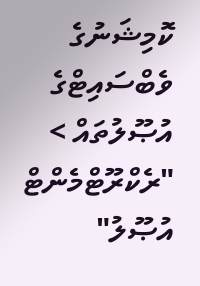ކޮމިޝަނުގެ ވެބްސައިޓްގެ އުޞޫލުތައް > "ރެކްރޫޓްމެންޓް އުޞޫލު"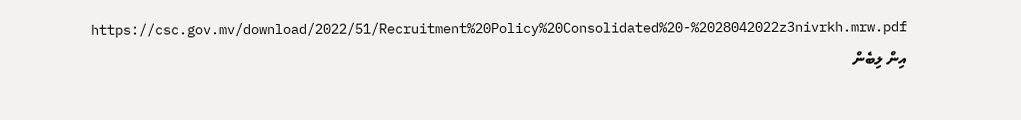https://csc.gov.mv/download/2022/51/Recruitment%20Policy%20Consolidated%20-%2028042022z3nivrkh.mrw.pdf އިން ލިބެން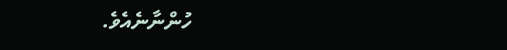ހުންނާނެއެވެ.